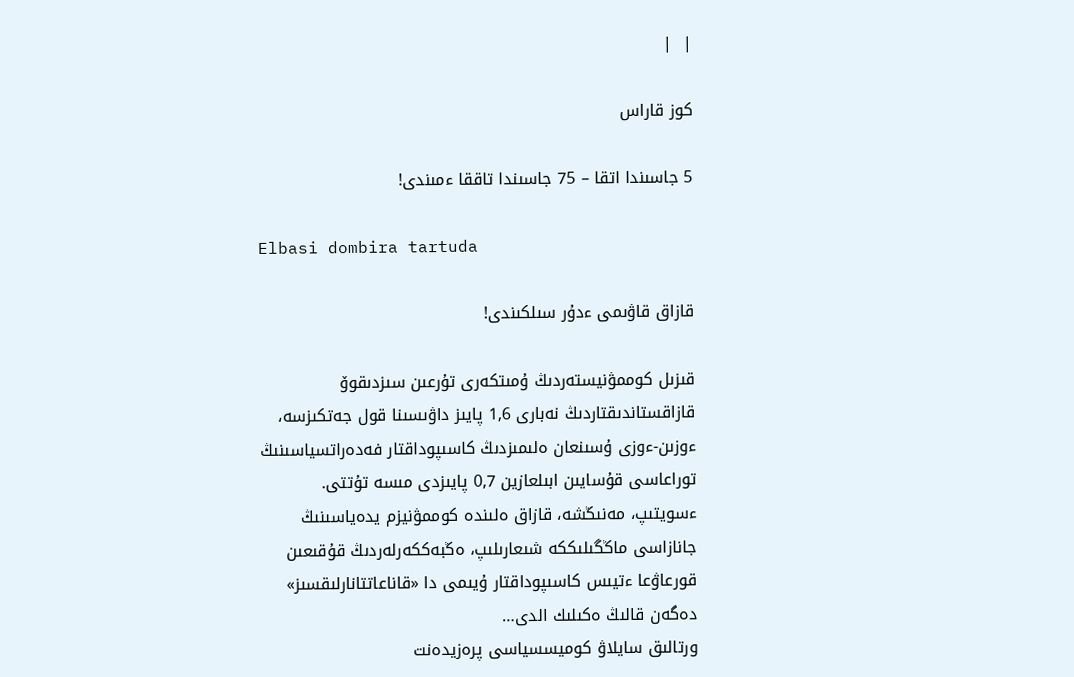|  |

كوز قاراس

5 جاسىندا اتقا – 75 جاسىندا تاققا ءمىندى!

Elbasi dombira tartuda

قازاق قاۋىمى ءدۇر سىلكىندى!

قىزىل كوممۋنيستەردىڭ ۇمىتكەرى تۇرعىن سىزدىقوۆ قازاقستاندىقتاردىڭ نەبارى 1,6 پايىز داۋىسىنا قول جەتكىزسە، ءوزىن-ءوزى ۇسىنعان ەلىمىزدىڭ كاسىپوداقتار فەدەراتسياسىنىڭ توراعاسى قۇسايىن ابىلعازين 0,7 پايىزدى مىسە تۇتتى. ءسويتىپ، مەنىڭشە، قازاق ەلىندە كوممۋنيزم يدەياسىنىڭ جانازاسى ماڭگىلىككە شىعارىلىپ، ەڭبەككەرلەردىڭ قۇقىعىن قورعاۋعا ءتيىس كاسىپوداقتار ۇيىمى دا «قاناعاتتانارلىقسىز» دەگەن قالىڭ ەكىلىك الدى…
ورتالىق سايلاۋ كوميسسياسى پرەزيدەنت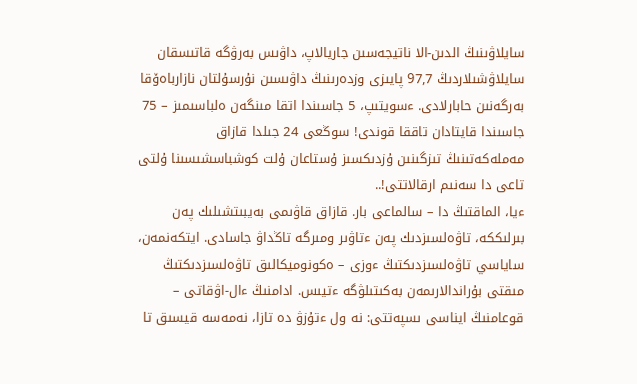سايلاۋىنىڭ الدىن-الا ناتيجەسىن جاريالاپ، داۋىس بەرۋگە قاتىسقان سايلاۋشىلاردىڭ 97,7 پايىزى وزدەرىنىڭ داۋىسىن نۇرسۇلتان نازارباەۆقا بەرگەنىن حابارلادى. ءسويتىپ، 5 جاسىندا اتقا مىنگەن ەلباسىمىز – 75 جاسىندا قايتادان تاققا قوندى! سوڭعى 24 جىلدا قازاق مەملەكەتىنىڭ تىزگىنىن ۇزدىكسىز ۇستاعان ۇلت كوشباسشىسىنا ۇلتى تاعى دا سەنىم ارقالاتتى!..
ءيا، الماقتىڭ دا – سالماعى بار. قازاق قاۋىمى بەيبىتشىلىك پەن بىرلىككە، تاۋەلسىزدىك پەن ءتاۋىر ومىرگە تاڭداۋ جاسادى. ايتكەنمەن، ساياسي تاۋەلسىزدىكتىڭ ءوزى – ەكونوميكالىق تاۋەلسىزدىكتىڭ مىقتى بۇراندالارىمەن بەكىتىلۋگە ءتيىس. ادامنىڭ ءال-اۋقاتى – قوعامنىڭ ايناسى ىسپەتتى: نە ول ءتۇزۋ دە تازا، نەمەسە قيسىق تا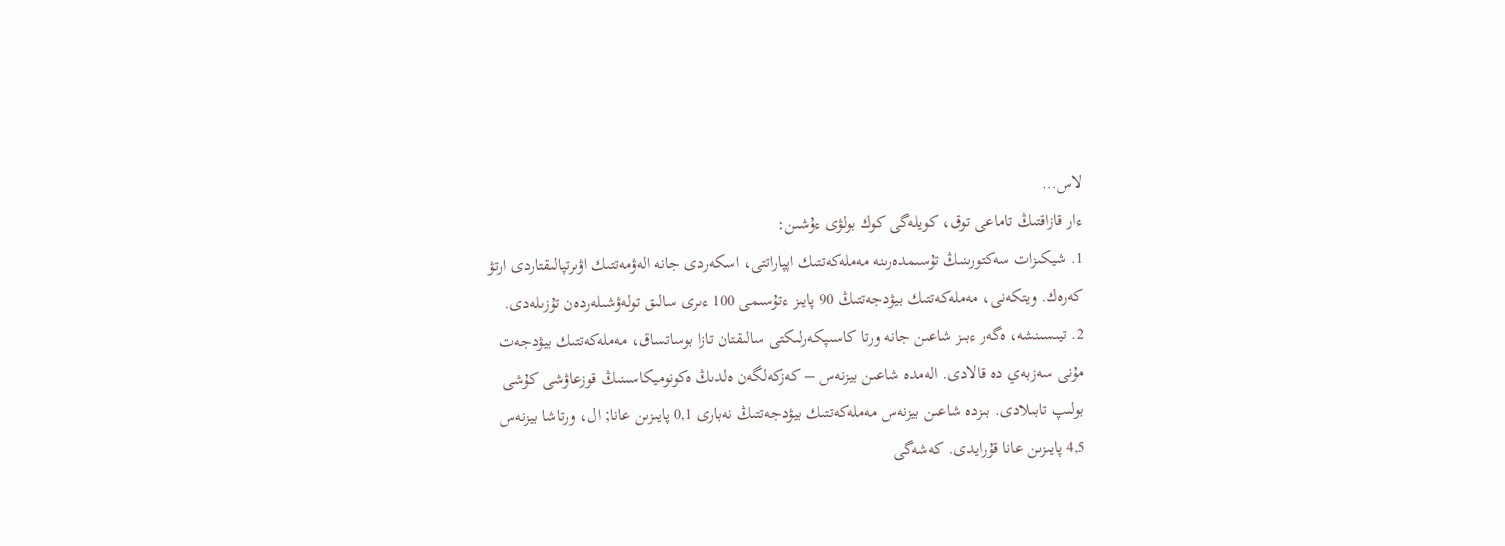لاس…
ءار قازاقتىڭ تاماعى توق، كويلەگى كوك بولۋى ءۇشىن:
1. شيكىزات سەكتورىنىڭ تۇسىمدەرىنە مەملەكەتتىك اپپاراتتى، اسكەردى جانە الەۋمەتتىك اۋىرتپالىقتاردى ارتۋ كەرەك. ويتكەنى، مەملەكەتتىك بيۋدجەتتىڭ 90 پايىز ءتۇسىمى 100 ءىرى سالىق تولەۋشىلەردەن تۇزىلەدى.
2. تيىسىنشە، ەگەر ءبىز شاعىن جانە ورتا كاسىپكەرلىكتى سالىقتان تازا بوساتساق، مەملەكەتتىك بيۋدجەت مۇنى سەزبەي دە قالادى. الەمدە شاعىن بيزنەس – كەزكەلگەن ەلدىڭ ەكونوميكاسىنىڭ قوزعاۋشى كۇشى بولىپ تابىلادى. بىزدە شاعىن بيزنەس مەملەكەتتىك بيۋدجەتتىڭ نەبارى 0,1 پايىزىن عانا; ال، ورتاشا بيزنەس 4,5 پايىزىن عانا قۇرايدى. كەشەگى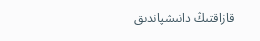قازاقتىڭ دانىشپاندىق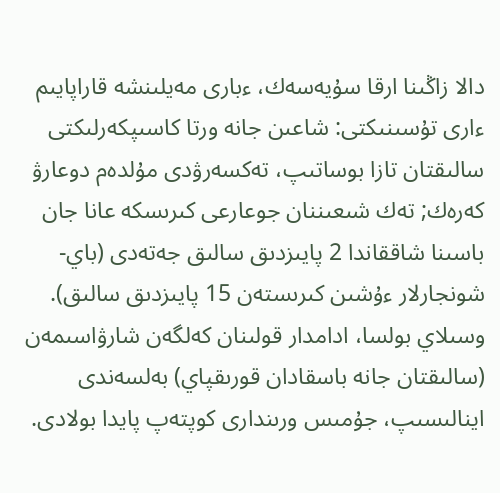دالا زاڭىنا ارقا سۇيەسەك، ءبارى مەيلىنشە قاراپايىم ءارى تۇسىنىكتى: شاعىن جانە ورتا كاسىپكەرلىكتى سالىقتان تازا بوساتىپ، تەكسەرۋدى مۇلدەم دوعارۋ كەرەك; تەك شىعىننان جوعارعى كىرىسكە عانا جان باسىنا شاققاندا 2 پايىزدىق سالىق جەتەدى (باي-شونجارلار ءۇشىن كىرىستەن 15 پايىزدىق سالىق). وسىلاي بولسا، ادامدار قولىنان كەلگەن شارۋاسىمەن (سالىقتان جانە باسقادان قورىقپاي) بەلسەندى اينالىسىپ، جۇمىس ورىندارى كوپتەپ پايدا بولادى.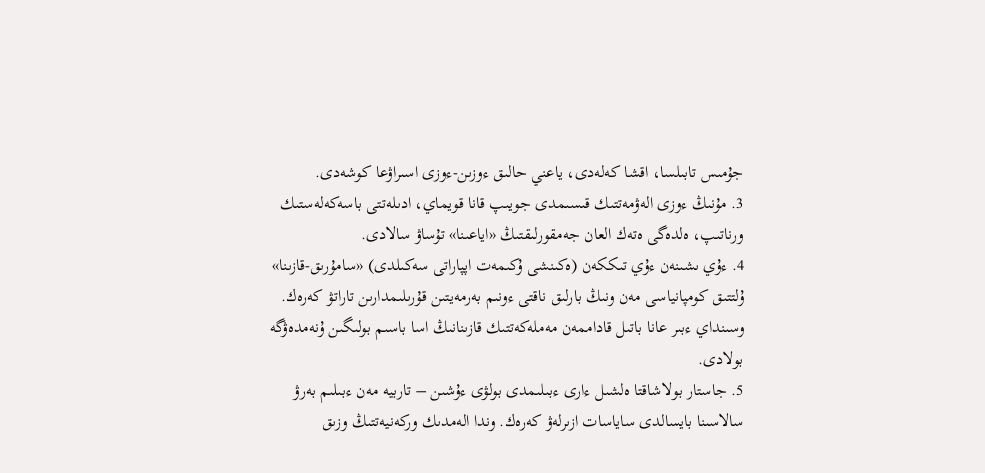جۇمىس تابىلسا، اقشا كەلەدى، ياعني حالىق ءوزىن-ءوزى اسىراۋعا كوشەدى.
3. مۇنىڭ ءوزى الەۋمەتتىك قىسىمدى جويىپ قانا قويماي، ادىلەتتى باسەكەلەستىك ورناتىپ، ەلدەگى ەتەك العان جەمقورلىقتىڭ «اياعىنا» تۇساۋ سالادى.
4. ءۇي ىشىنەن ءۇي تىككەن (ەكىنشى ۇكىمەت اپپاراتى سەكىلدى) «سامۇرىق-قازىنا» ۇلتتىق كومپانياسى مەن ونىڭ بارلىق ناقتى ءونىم بەرمەيتىن قۇرىلىمدارىن تاراتۋ كەرەك. وسىنداي ءبىر عانا باتىل قاداممەن مەملەكەتتىك قازىنانىڭ اسا باسىم بولىگىن ۇنەمدەۋگە بولادى.
5. جاستار بولاشاقتا ەلشىل ءارى ءبىلىمدى بولۋى ءۇشىن – تاربيە مەن ءبىلىم بەرۋ سالاسىنا بايسالدى ساياسات ازىرلەۋ كەرەك. وندا الەمدىك وركەنيەتتىڭ وزىق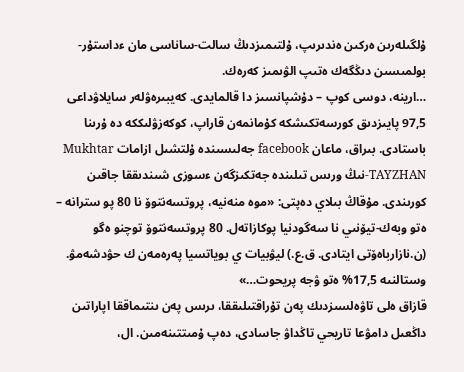ۇلگىلەرىن ەركىن ەندىرىپ، ۇلتىمىزدىڭ سالت-ساناسى مان ءداستۇر-بولمىسىن دىڭگەك ەتىپ الۋىمىز كەرەك.
…ارينە، دوسى كوپ – دۇشپانسىز دا قالمايدى. كەيبىرەۋلەر سايلاۋداعى 97,5 پايىزدىق كورسەتكىشكە كۇمانمەن قاراپ، كوكەزۋلىككە دە ۇرىنا باستادى. بىراق، ماعان facebook جەلىسىندە ۇلتشىل ازامات Mukhtar TAYZHAN-نىڭ ورىس تىلىندە جەتكىزگەن ءسوزى شىندىققا جاقىن كورىندى. مۇقاڭ بىلاي دەپتى: «موە منەنيە، پروتسەنتوۆ نا 80 پو سترانە – ەتو وبەك-تيۆنىي نا سەگودنيا پوكازاتەل. 80 پروتسەنتوۆ توچنو ەگو (ن.نازارباەۆتى ايتادى. ق.ع.) ليۋبيات ي بوياتسيا پەرەمەن ك حۋدشەمۋ. وستالنىە 17,5% ەتو ۋجە پريحوت…»
قازاق ەلى تاۋەلسىزدىك پەن تۇراقتىلىققا، ىرىس پەن ىنتىماققا اپاراتىن داڭعىل دامۋعا تاريحي تاڭداۋ جاسادى، دەپ ۇمىتتىنەمىن. ال،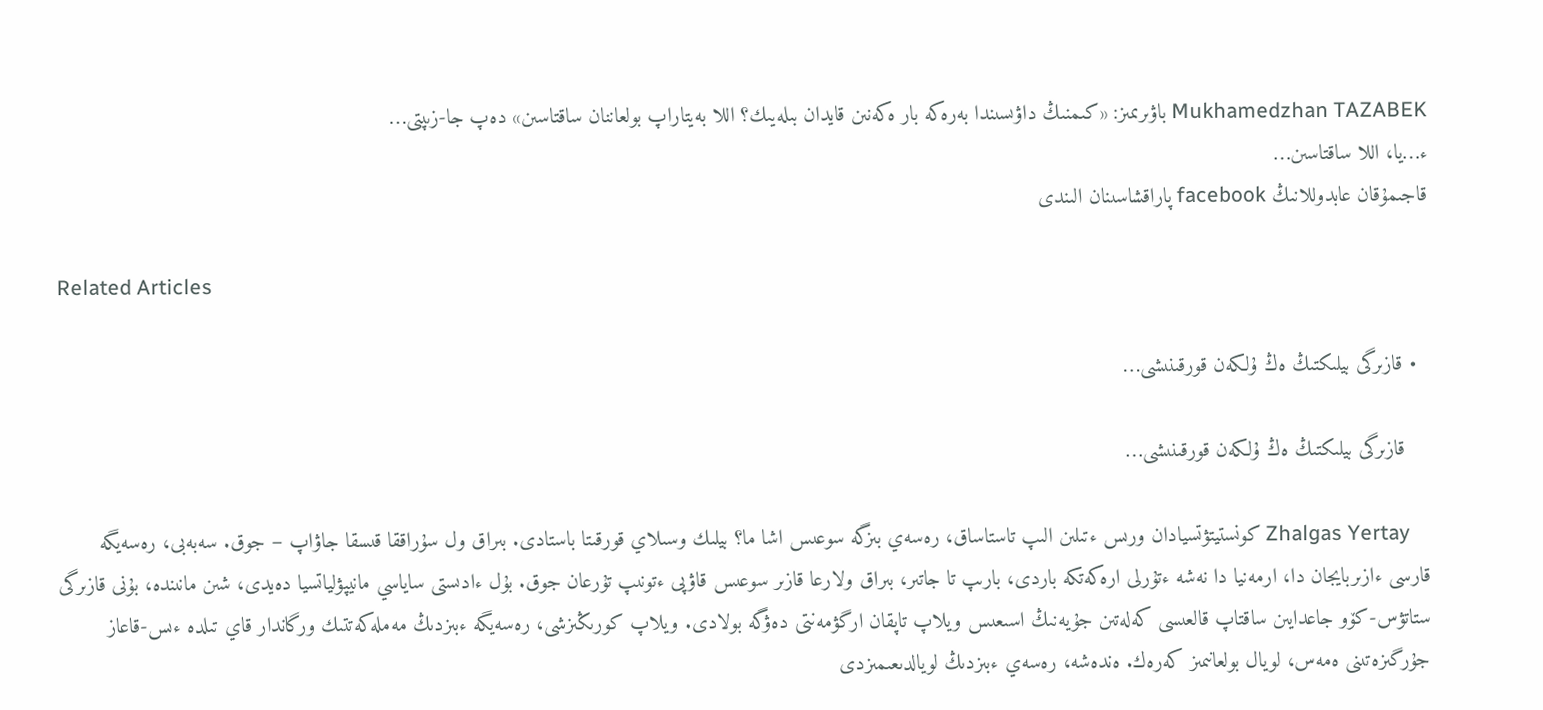Mukhamedzhan TAZABEK باۋىرىمىز: «كىمنىڭ داۋىسىندا بەرەكە بار ەكەنىن قايدان بىلەيىك؟ اللا بەيتاراپ بولعاننان ساقتاسىن» دەپ جا-زىپتى…
ء…يا، اللا ساقتاسىن…
قاجىمۇقان عابدوللانىڭ facebook پاراقشاسىنان الىندى

Related Articles

  • قازىرگى بيلىكتىڭ ەڭ ۇلكەن قورقىنىشى…

    قازىرگى بيلىكتىڭ ەڭ ۇلكەن قورقىنىشى…

    Zhalgas Yertay كونستيتۋتسيادان ورىس ءتىلىن الىپ تاستاساق، رەسەي بىزگە سوعىس اشا ما؟ بيلىك وسىلاي قورقىتا باستادى. بىراق ول سۇراققا قىسقا جاۋاپ – جوق. سەبەبى، رەسەيگە قارسى ءازىربايجان دا، ارمەنيا دا نەشە ءتۇرلى ارەكەتكە باردى، بارىپ تا جاتىر، بىراق ولارعا قازىر سوعىس قاۋپى ءتونىپ تۇرعان جوق. بۇل ءادىستى ساياسي مانيپۋلياتسيا دەيدى، شىن مانىندە، بۇنى قازىرگى ستاتۋس-كۆو جاعدايىن ساقتاپ قالعىسى كەلەتىن جۇيەنىڭ اسىعىس ويلاپ تاپقان ارگۋمەنتى دەۋگە بولادى. ويلاپ كورىڭىزشى، رەسەيگە ءبىزدىڭ مەملەكەتتىك ورگاندار قاي تىلدە ءىس-قاعاز جۇرگىزەتىنى ەمەس، لويال بولعانىمىز كەرەك. ەندەشە، رەسەي ءبىزدىڭ لويالدىعىمىزدى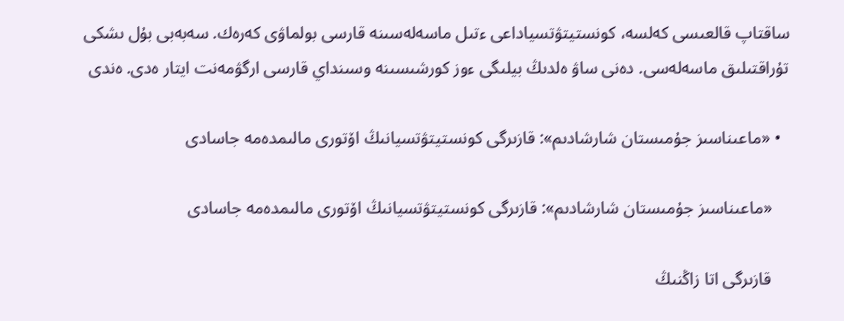ساقتاپ قالعىسى كەلسە، كونستيتۋتسياداعى ءتىل ماسەلەسىنە قارسى بولماۋى كەرەك. سەبەبى بۇل ىشكى تۇراقتىلىق ماسەلەسى. دەنى ساۋ ەلدىڭ بيلىگى ءوز كورشىسىنە وسىنداي قارسى ارگۋمەنت ايتار ەدى. ەندى

  • «ماعىناسىز جۇمىستان شارشادىم»: قازىرگى كونستيتۋتسيانىڭ اۆتورى مالىمدەمە جاسادى

    «ماعىناسىز جۇمىستان شارشادىم»: قازىرگى كونستيتۋتسيانىڭ اۆتورى مالىمدەمە جاسادى

    قازىرگى اتا زاڭنىڭ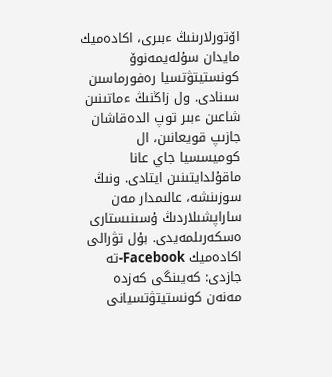اۆتورلارىنىڭ ءبىرى، اكادەميك مايدان سۇلەيمەنوۆ كونستيتۋتسيا رەفورماسىن سىنادى. ول زاڭنىڭ ءماتىنىن شاعىن ءبىر توپ الدەقاشان جازىپ قويعانىن، ال كوميسسيا جاي عانا ماقۇلدايتىنىن ايتادى. ونىڭ سوزىنشە، عالىمدار مەن ساراپشىلاردىڭ ۇسىنىستارى ەسكەرىلمەيدى. بۇل تۋرالى اكادەميك Facebook-تە جازدى: كەيىنگى كەزدە مەنەن كونستيتۋتسيانى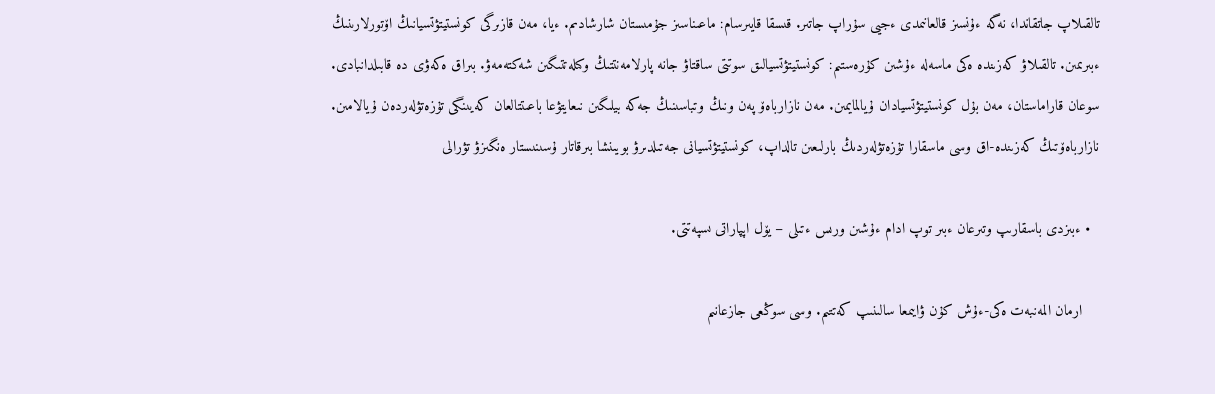تالقىلاپ جاتقاندا، نەگە ءۇنسىز قالعانىمدى ءجيى سۇراپ جاتىر. قىسقا قايىرسام: ماعىناسىز جۇمىستان شارشادىم. ءيا، مەن قازىرگى كونستيتۋتسيانىڭ اۆتورلارىنىڭ ءبىرىمىن. تالقىلاۋ كەزىندە ەكى ماسەلە ءۇشىن كۇرەستىم: كونستيتۋتسيالىق سوتتى ساقتاۋ جانە پارلامەنتتىڭ وكىلەتتىگىن شەكتەمەۋ. بىراق ەكەۋى دە قابىلدانبادى. سوعان قاراماستان، مەن بۇل كونستيتۋتسيادان ۇيالمايمىن. مەن نازارباەۆ پەن ونىڭ وتباسىنىڭ جەكە بيلىگىن نىعايتۋعا باعىتتالعان كەيىنگى تۇزەتۋلەردەن ۇيالامىن. نازارباەۆتىڭ كەزىندە-اق وسى ماسقارا تۇزەتۋلەردىڭ بارلىعىن تالداپ، كونستيتۋتسيانى جەتىلدىرۋ بويىنشا بىرقاتار ۇسىنىستار ەنگىزۋ تۋرالى

  • ءبىزدى باسقارىپ وتىرعان ءبىر توپ ادام ءۇشىن ورىس ءتىلى – يۆل اپپاراتى ىسپەتتى.

    ارمان المەنبەت ەكى-ءۇش كۇن ۋايىمعا سالىنىپ كەتتىم. وسى سوڭعى جازعانىم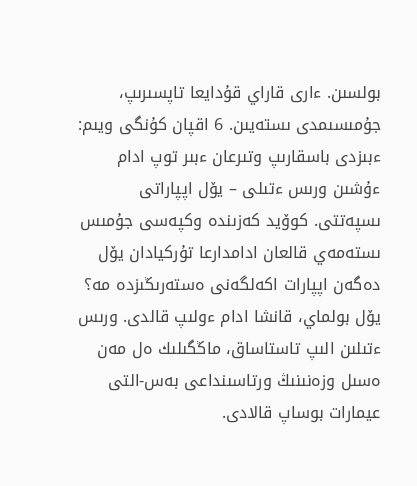بولسىن. ءارى قاراي قۇدايعا تاپسىرىپ، جۇمىسىمدى ىستەيىن. 6 اقپان كۇنگى ويىم: ءبىزدى باسقارىپ وتىرعان ءبىر توپ ادام ءۇشىن ورىس ءتىلى – يۆل اپپاراتى ىسپەتتى. كوۆيد كەزىندە وكپەسى جۇمىس ىستەمەي قالعان ادامدارعا تۇركيادان يۆل دەگەن اپپارات اكەلگەنى ەستەرىڭىزدە مە؟ يۆل بولماي، قانشا ادام ءولىپ قالدى. ورىس ءتىلىن الىپ تاستاساق، ماڭگىلىك ەل مەن ەسىل وزەنىنىڭ ورتاسىنداعى بەس-التى عيمارات بوساپ قالادى.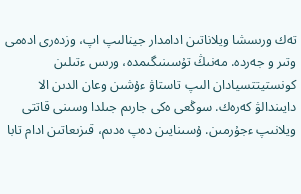تەك ورىسشا ويلاناتىن ادامدار جينالىپ اپ، وزدەرى ادەمى وتىر و جەردە. مەنىڭ تۇسىنىگىمدە، ورىس ءتىلىن كونستيتتسيادان الىپ تاستاۋ ءۇشىن وعان الدىن الا دايىندالۋ كەرەك. سوڭعى ەكى جارىم جىلدا وسىنى قاتتى ويلانىپ ءجۇرمىن. ۇسىنايىن دەپ ەدىم، قىزىعاتىن ادام تابا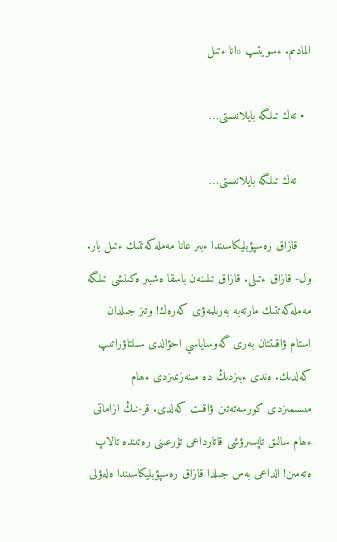المادىم. ءسويتىپ «انا ءتىل

  • تەك تىلگە بايلانىستى…

    تەك تىلگە بايلانىستى…

    قازاق رەسپۋبليكاسىندا ءبىر عانا مەملەكەتتىك ءتىل بار. ول- قازاق ءتىلى. قازاق تىلىنەن باسقا ەشبىر ەكىنشى تىلگە مەملەكەتتىك مارتەبە بەرىلمەۋى كەرەك! وتىز جىلدان استام ۋاقىتتان بەرى گەوساياسي احۋالدى سىلتاۋراتىپ كەلدىك. ەندى ءبىزدىڭ دە مىنەزىمىزدى ءھام مىسىمىزدى كورسەتەتىن ۋاقىت كەلدى. قر-نىڭ ازاماتى ءھام سالىق تاپسىرۋشى قاتارداعى تۇرعىنى رەتىندە تالاپ ەتەمىن! الداعى بەس جىلدا قازاق رەسپۋبليكاسىندا ەلەۋلى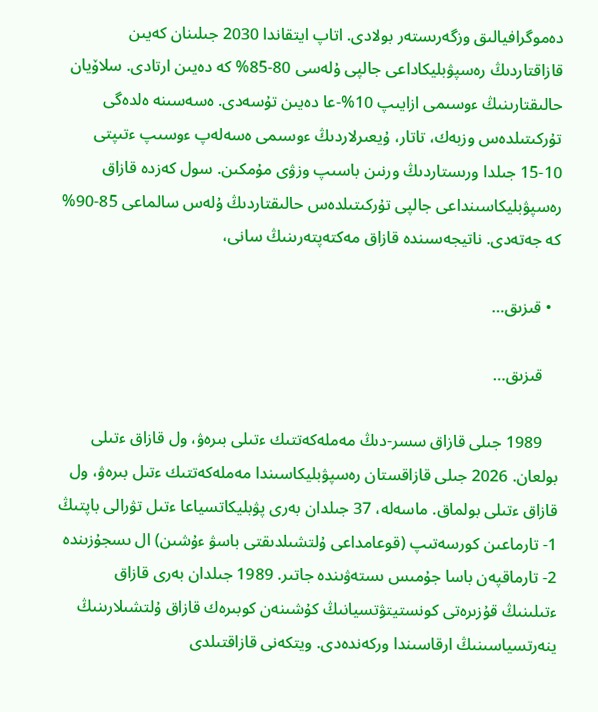دەموگرافيالىق وزگەرىستەر بولادى. اتاپ ايتقاندا 2030 جىلىنان كەيىن قازاقتاردىڭ رەسپۋبليكاداعى جالپى ۇلەسى 80-85% كە دەيىن ارتادى. سلاۆيان حالىقتارىنىڭ ءوسىمى ازايىپ 10%-عا دەيىن تۇسەدى. ەسەسىنە ەلدەگى تۇركىتىلدەس وزبەك، تاتار، ۇيعىرلاردىڭ ءوسىمى ەسەلەپ ءوسىپ ءتىپتى 10-15 جىلدا ورىستاردىڭ ورنىن باسىپ وزۋى مۇمكىن. سول كەزدە قازاق رەسپۋبليكاسىنداعى جالپى تۇركىتىلدەس حالىقتاردىڭ ۇلەس سالماعى 85-90% كە جەتەدى. ناتيجەسىندە قازاق مەكتەپتەرىنىڭ سانى،

  • قىزىق…

    قىزىق…

    1989 جىلى قازاق سسر-دىڭ مەملەكەتتىك ءتىلى بىرەۋ، ول قازاق ءتىلى بولعان. 2026 جىلى قازاقستان رەسپۋبليكاسىندا مەملەكەتتىك ءتىل بىرەۋ، ول قازاق ءتىلى بولماق. ماسەلە، 37 جىلدان بەرى پۋبليكاتسياعا ءتىل تۋرالى باپتىڭ 1- تارماعىن كورسەتىپ (قوعامداعى ۇلتشىلدىقتى باسۋ ءۇشىن) ال ىسجۇزىندە 2- تارماقپەن باسا جۇمىس ىستەۋىندە جاتىر. 1989 جىلدان بەرى قازاق ءتىلىنىڭ قۇزىرەتى كونستيتۋتسيانىڭ كۇشىنەن كوبىرەك قازاق ۇلتشىلارىنىڭ ينەرتسياسىنىڭ ارقاسىندا وركەندەدى. ويتكەنى قازاقتىلدى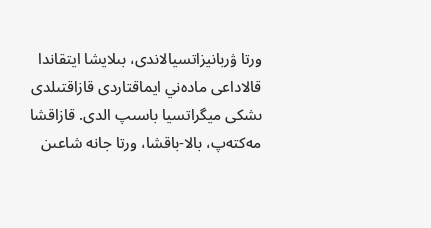ورتا ۋربانيزاتسيالاندى، بىلايشا ايتقاندا قالاداعى مادەني ايماقتاردى قازاقتىلدى ىشكى ميگراتسيا باسىپ الدى. قازاقشا مەكتەپ، بالا-باقشا، ورتا جانە شاعىن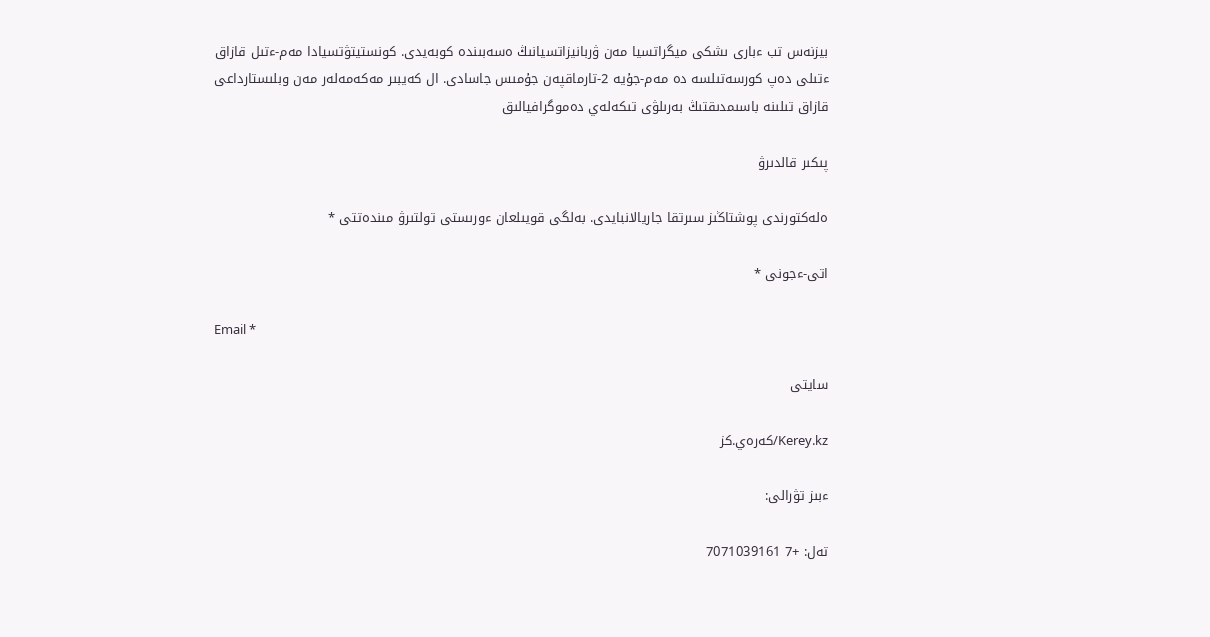بيزنەس تب ءبارى ىشكى ميگراتسيا مەن ۋربانيزاتسيانىڭ ەسەبىندە كوبەيدى. كونستيتۋتسيادا مەم-ءتىل قازاق ءتىلى دەپ كورسەتىلسە دە مەم-جۇيە 2-تارماقپەن جۇمىس جاسادى. ال كەيبىر مەكەمەلەر مەن وبلىستارداعى قازاق تىلىنە باسىمدىقتىڭ بەرىلۋى تىكەلەي دەموگرافيالىق

پىكىر قالدىرۋ

ەلەكتورندى پوشتاڭىز سىرتقا جاريالانبايدى. بەلگى قويىلعان ءورىستى تولتىرۋ مىندەتتى *

اتى-ءجونى *

Email *

سايتى

Kerey.kz/كەرەي.كز

ءبىز تۋرالى:

تەل: +7 7071039161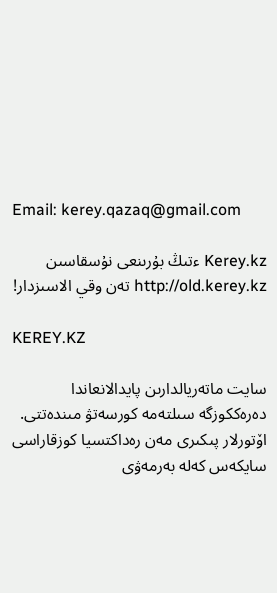Email: kerey.qazaq@gmail.com

Kerey.kz ءتىڭ بۇرىنعى نۇسقاسىن http://old.kerey.kz تەن وقي الاسىزدار!

KEREY.KZ

سايت ماتەريالدارىن پايدالانعاندا دەرەككوزگە سىلتەمە كورسەتۋ مىندەتتى. اۆتورلار پىكىرى مەن رەداكتسيا كوزقاراسى سايكەس كەلە بەرمەۋى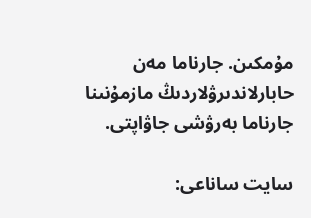مۇمكىن. جارناما مەن حابارلاندىرۋلاردىڭ مازمۇنىنا جارناما بەرۋشى جاۋاپتى.

سايت ساناعى: